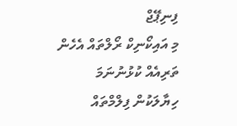ފިނިޕޭޖް
މި އައިކޯނިކް ރޯލްތައް އެހެން ތަރިއެއް ކުޅުނުނަމަ
ހިޔާލަކުން ފިލްމްތައް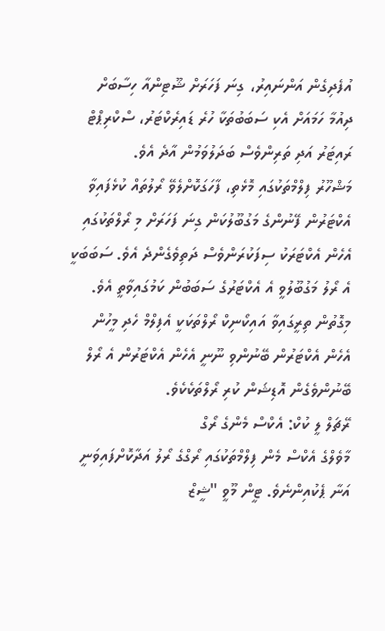އުފެދިގެން އަންނައިރު، ގިނަ ފަހަރަށް ޝޫޓިންއާ ހިސާބަށް ދިއުމާ ހަމައަށް އެކި ސަބަބުތަކާ ހުރެ ޑައިރެކްޓަރު، ސްކްރިޕްޓް ރައިޓަރު އަދި ތަރިންވެސް ބަދަލުވަމުން އާދެ އެވެ.
މަޝްހޫރު ފިލްމްތަކުގައި މޮޅެތި، ފާހަގަކޮށްލެވޭ ރޯލުތައް ކުޅެފައިވާ އެކްޓަރުން ފޭނުންގެ މަގުބޫލުކަން ގިނަ ފަހަރަށް މި ރޯލްތަކުގައި އެހެން އެކްޓަރަކު ސިފަކުރަންވެސް ދަތިވެގެންދެ އެވެ. ސަބަބަކީ އެ ރޯލު މަގުބޫލުވީ އެ އެކްޓަރުގެ ސަބަބުން ކަމުގައިވާތީ އެވެ. މިގޮތުން ތިރީގައިވާ އައިކޯނިކް ރޯލްތަކަކީ އެފިލްމް ހެދި މީހުން އެހެން އެކްޓަރުން ބޭނުންވި ނޫނީ އެހެން އެކްޓަރުން އެ ރޯލް ބޭނުންވެގެން އޮޑިޝަން ކުރި ރޯލްތަކެކެވެ.
ރޭޗަލް ލީ ކުކް: އެކްސް މެންގެ ރޯގް
މާވެލްގެ އެކްސް މެން ފިލްމްތަކުގައި ރޯގްގެ ރޯލު އަދާކޮށްފައިވަނީ އަނާ ޕެކުއިންނެވެ. ޓީން މޫވީ "ޝީޒް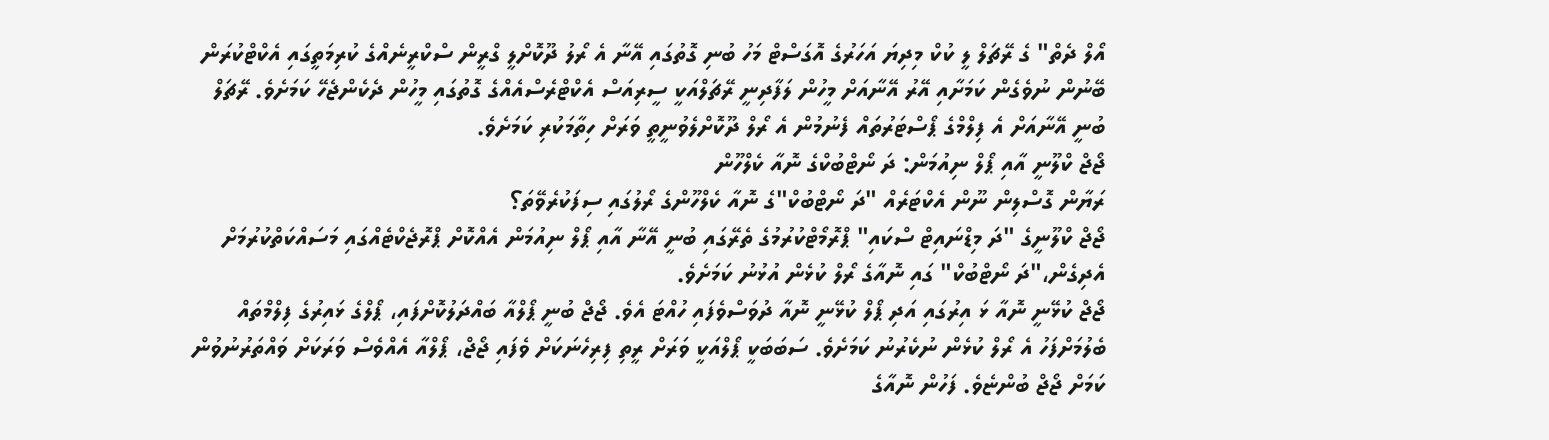އޯލް ދެތް" ގެ ރޭޗަލް ލީ ކުކް މިދިޔަ އަހަރުގެ އޮގަސްޓް މަހު ބުނި ގޮތުގައި އޭނާ އެ ރޯލު ދޫކޮށްލީ ގްރީން ސްކްރީނެއްގެ ކުރިމަތީގައި އެކްޓްކުރަން ބޭނުން ނުވެގެން ކަމަށާއި އޭރު އޭނާއަށް މީހުން ލަފާދިނީ ރޭޗަލްއަކީ ސީރިއަސް އެކްޓްރެސްއެއްގެ ގޮތުގައި މީހުން ދެކެންޖެހޭ ކަމަށެވެ. ރޭޗަލް ބުނީ އޭނާއަށް އެ ފިލްމްގެ ޕޯސްޓަރުތައް ފެނުމުން އެ ރޯލް ދޫކޮށްލެވުނީތީ ވަރަށް ހިތާމަކުރި ކަމަށެވެ.
ޖޯޖް ކްލޫނީ އާއި ޕޯލް ނިއުމަން: ދަ ނޯޓްބުކްގެ ނޮއާ ކެލްހޫން
ރަޔާން ގޮސްލިން ނޫން އެކްޓަރެއް "ދަ ނޯޓްބުކް"ގެ ނޮއާ ކެލްހޫންގެ ރޯލުގައި ސިފަކުރެވޭތަ؟
ޖޯޖް ކްލޫނީގެ "ދަ މިޑްނައިޓް ސްކައި" ޕްރޮމޯޓްކުރުމުގެ ތެރޭގައި ބުނީ އޭނާ އާއި ޕޯލް ނިއުމަން އެއްކޮށް ޕްރޮޖެކްޓެއްގައި މަސައްކަތްކުރުމަށް އެދިގެން،"ދަ ނޯޓްބުކް" ގައި ނޮއާގެ ރޯލް ކުޅެން އުޅުނު ކަމަށެވެ.
ޖޯޖް ކުޅޭނީ ނޮއާ ޅަ އިރުގައި އަދި ޕޯލް ކުޅޭނީ ނޮއާ ދުވަސްވެފައި ހުއްޓަ އެވެ. ޖޯޖް ބުނީ ޕޯލްއާ ބައްދަލުކޮށްފައި، ޕޯލްގެ ޅައިރުގެ ފިލްމްތައް ބެލުމަށްފަހު އެ ރޯލް ކުޅެން ނުކެރުނު ކަމަށެވެ. ސަބަބަކީ ޕޯލްއަކީ ވަރަށް ރީތި ފިރިހެނަކަށް ވެފައި ޖޯޖް، ޕޯލްއާ އެއްވެސް ވަރަކަށް ވައްތަރުނުވުން ކަމަށް ޖޯޖް ބުންޏެވެ. ފަހުން ނޮއާގެ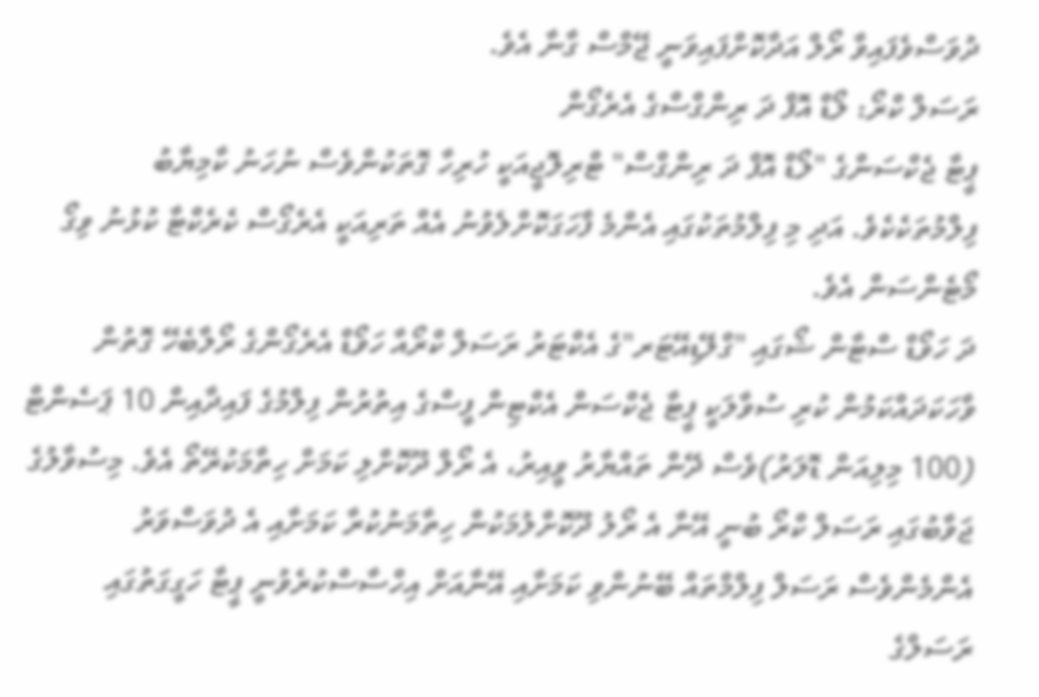ދުވަސްވެފައިވާ ރޯލް އަދާކޮށްފައިވަނީ ޖޭމްސް ގާނާ އެވެ.
ރަސަލް ކްރޯ: ލޯޑް އޮފް ދަ ރިންގްސްގެ އެރެގޯން
ޕީޓާ ޖެކްސަންގެ "ލޯޑް އޮފް ދަ ރިންގްސް" ޓްރިލޮޖީއަކީ ހުރިހާ ގޮތަކުންވެސް ނުހަނު ކާމިޔާބު ފިލްމުތަކެކެވެ. އަދި މި ފިލްމުތަކުގައި އެންމެ ފާހަގަކޮށްލެވުނު އެއް ތަރިއަކީ އެރެގޯސް ކެރެކްޓާ ކުޅުނު ވިގޯ މޯޓެންސަން އެވެ.
ދަ ހަވޯޑް ސްޓާން ޝޯގައި "ގްލޭޑިއޭޓަރ"ގެ އެކްޓަރު ރަސަލް ކްރޯއާ ހަވޯޑް އެރެގޯންގެ ރޯލާބެހޭ ގޮތުން ވާހަކަދައްކަމުން ކުރި ސުވާލަކީ ޕީޓާ ޖެކްސަން އެކްޓިން ފީސްގެ އިތުރުން ފިލްމުގެ ފައިދާއިން 10 ޕަސެންޓް (100 މިލިއަން ޑޮލަރު)ވެސް ދޭން ތައްޔާރު ވީއިރު، އެ ރޯލް ދޫކޮށްލި ކަމަށް ހިތާމަކުރޭތޯ އެވެ. މިސުވާލުގެ ޖަވާބުގައި ރަސަލް ކްރޯ ބުނީ އޭނާ އެ ރޯލު ދޫކޮށްލުމަކުން ހިތާމަނުކުރާ ކަމަށާއި އެ ދުވަސްވަރު އެންމެންވެސް ރަސަލް ފިލްމްތައް ބޭނުންވި ކަމަށާއި އޭނާއަށް އިހްސާސްކުރެވުނީ ޕީޓާ ހަގީގަތުގައި ރަސަލްގެ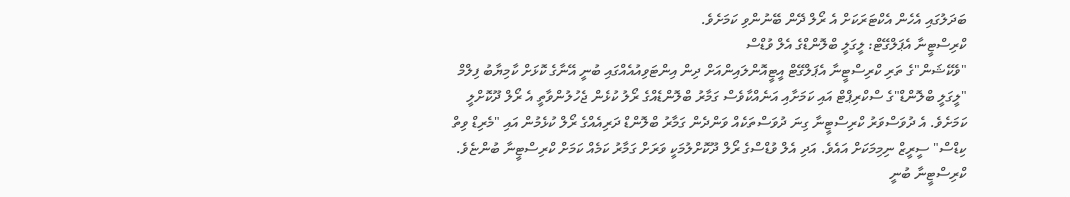ބަދަލުގައި އެހެން އެކްޓަރަކަށް އެ ރޯލް ދޭން ބޭނުންވި ކަމަށެވެ.
ކްރިސްޓީނާ އެޕަލްގޭޓް: ލީގަލީ ބްލޮންޑްގެ އެލް ވުޑްސް
"ވެކޭޝަން"ގެ ތަރި ކްރިސްޓީނާ އެޕަލްގޭޓް އީޓީއޮންލައިންއަށް ދިން އިންޓަވިއުއެއްގައި ބުނީ އޭނާގެ ކޮޅަށް ކާމިޔާބު ފިލްމް "ލީގަލީ ބްލޮންޑް"ގެ ސްކްރިޕްޓް އައި ކަމަށާއި އަނެއްކާވެސް ގަމާރު ބްލޮންޑެއްގެ ރޯލު ކުޅެން ޖެހުލުންވާތީ އެ ރޯލް ދޫކޮށްލީ ކަމަށެވެ. އެ ދުވަސްވަރު ކްރިސްޓީނާ ގިނަ ދުވަސްތަކެއް ވަންދެން ގަމާރު ބްލޮންޑް ދަރިއެއްގެ ރޯލް ކުޅެމުން އައި "މެރިޑް ވިތް ކިޑްސް" ސީރީޒް ނިމިމަކަށް އައެވެ. އަދި އެލް ވުޑްސްގެ ރޯލް ދޫކޮށްލުމަކީ ވަރަށް ގަމާރު ކަމެއް ކަމަށް ކްރިސްޓީނާ ބުންޏެވެ.
ކްރިސްޓީނާ ބުނީ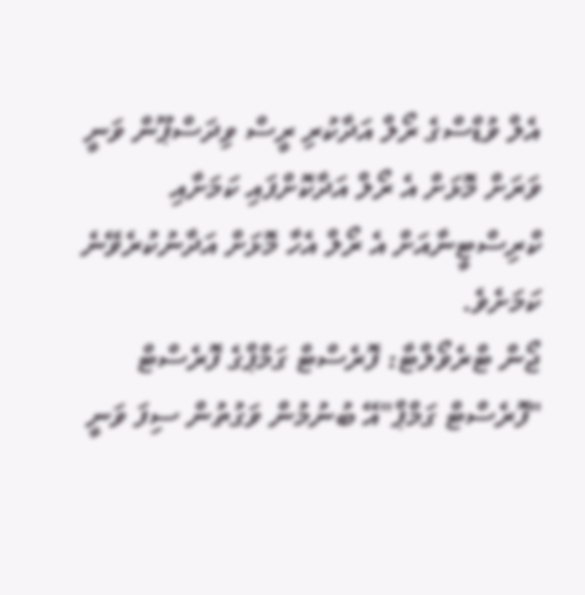އެލް ވުޑްސްގެ ރޯލް އަދާކުރި ރީސް ވިދަސްޕޫން ވަނީ ވަރަށް މޮޅަށް އެ ރޯލް އަދާކޮށްފައި ކަމަށާއި ކްރިސްޓީނާއަށް އެ ރޯލް އެހާ މޮޅަށް އަދާނުކުރެވޭނެ ކަމަށެވެ.
ޖޯން ޓްރެވޯލްޓާ: ފޮރެސްޓް ގަމްޕްގެ ފޮރެސްޓް
"ފޮރެސްޓް ގަމްޕް"އޭ ބުނުމުން ވަގުތުން ސިފަ ވަނީ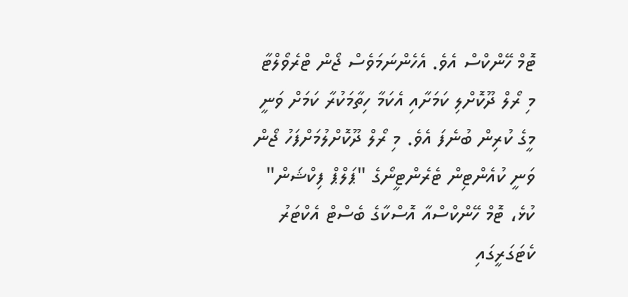ޓޮމް ހޭންކްސް އެވެ. އެހެންނަމަވެސް ޖޯން ޓްރެވޯލްޓާ މި ރޯލް ދޫކޮށްލި ކަމަށާއި އެކަމާ ހިތާމަކުރާ ކަމަށް ވަނީ މީގެ ކުރިން ބުނެފަ އެވެ. މި ރޯލް ދޫކޮށްލުމަށްފަހު ޖޯން ވަނީ ކުއެންޓިން ޓެރެންޓީނޯގެ "ޕަލްޕް ފިކްޝަން" ކުޅެ، ޓޮމް ހޭންކްސްއާ އޮސްކާގެ ބެސްޓް އެކްޓަރު ކެޓަގަރީގައި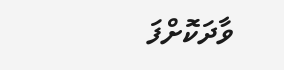ވާދަކޮށްފަ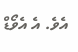އެވެ. އެ އެވޯޑް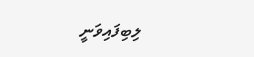ލިބިފައިވަނީ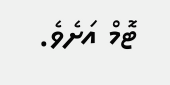ޓޮމް އަށެވެ.